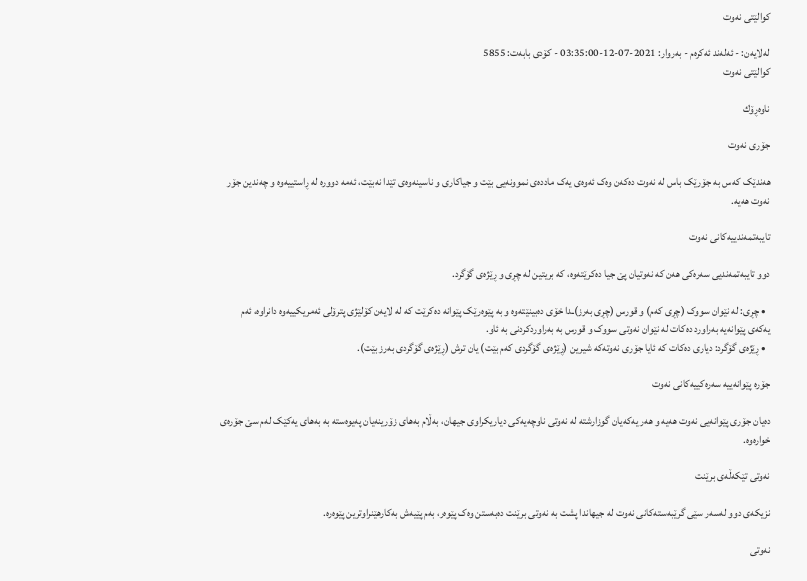کوالێتی نەوت

له‌لایه‌ن: - ئەلەند ئەکرەم - به‌روار: 2021-07-12-03:35:00 - کۆدی بابەت: 5855
کوالێتی نەوت

ناوه‌ڕۆك

جۆری نەوت

هەندێک کەس بە جۆرێک باس لە نەوت دەکەن وەک ئەوەی یەک ماددەی نموونەیی بێت و جیاکاری و ناسینەوەی تێدا نەبێت، ئەمە دوورە لە ڕاستییەوە و چەندین جۆر نەوت هەیە.

تایبەتمەندییەکانی نەوت

دوو تایبەتمەندیی سەرەکی هەن کە نەوتیان پێ جیا دەکرێتەوە، کە بریتین لە چڕی و ڕێژەی گۆگرد.

  • چڕی: لە نێوان سووک (چڕی کەم) و قورس (چڕی بەرز)ـدا خۆی دەبینێتەوە و بە پێوەرێک پێوانە دەکرێت کە لە لایەن کۆلێژی پترۆلی ئەمریکییەوە دانراوە، ئەم یەکەی پێوانەیە بەراورد دەکات لە نێوان نەوتی سووک و قورس بە بەراوردکردنی بە ئاو.
  • ڕێژەی گۆگرد: دیاری دەکات کە ئایا جۆری نەوتەکە شیرین (ڕێژەی گۆگردی کەم بێت) یان ترش (ڕێژەی گۆگردی بەرز بێت).

جۆرە پێوانەییە سەرەکییەکانی نەوت

دەیان جۆری پێوانەیی نەوت هەیە و هەر یەکەیان گوزارشتە لە نەوتی ناوچەیەکی دیاریکراوی جیهان، بەڵام بەهای زۆرینەیان پەیوەستە بە بەهای یەکێک لەم سێ جۆرەی خوارەوە.

نەوتی تێکەڵەی برێنت

نزیکەی دوو لەسەر سێی گرێبەستەکانی نەوت لە جیهاندا پشت بە نەوتی برێنت دەبەستن وەک پێوەر، بەم پێیەش بەکارهێنراوترین پێوەرە.

نەوتی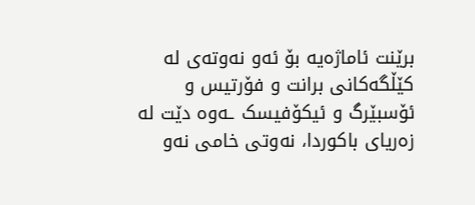برێنت ئاماژەیە بۆ ئەو نەوتەی لە کێڵگەکانی برانت و فۆرتیس و ئۆسبێرگ و ئیکۆفیسک ـەوە دێت لە زەریای باکوردا، نەوتی خامی نەو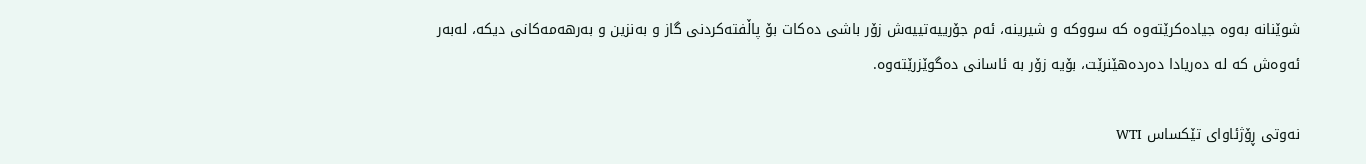شوێنانە بەوە جیادەکرێتەوە کە سووکە و شیرینە، ئەم جۆرییەتییەش زۆر باشی دەکات بۆ پاڵفتەکردنی گاز و بەنزین و بەرهەمەکانی دیکە، لەبەر ئەوەش کە لە دەریادا دەردەهێنرێت، بۆیە زۆر بە ئاسانی دەگوێزرێتەوە.

نەوتی ڕۆژئاوای تێکساس WTI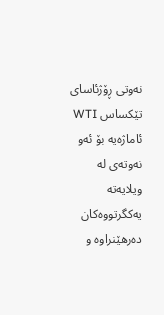نەوتی ڕۆژئاسای تێکساس WTI ئاماژەیە بۆ ئەو نەوتەی لە ویلایەتە یەکگرتووەکان دەرهێنراوە و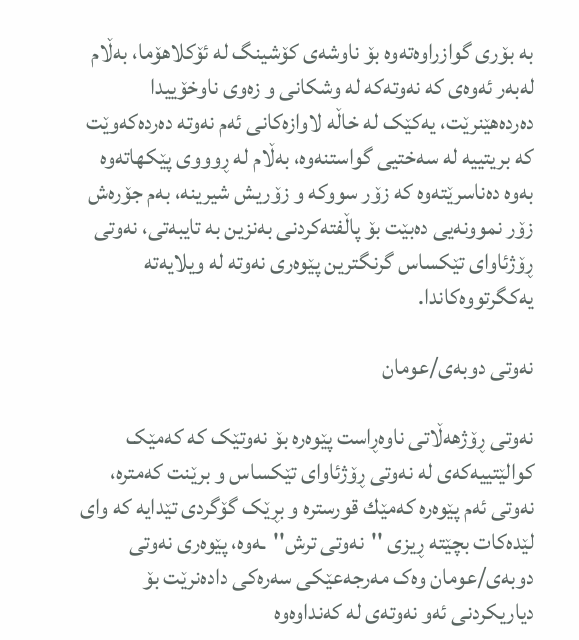بە بۆری گوازراوەتەوە بۆ ناوشەی کۆشینگ لە ئۆکلاهۆما، بەڵام لەبەر ئەوەی کە نەوتەکە لە وشکانی و زەوی ناوخۆییدا دەردەهێنرێت، یەکێک لە خاڵە لاوازەکانی ئەم نەوتە دەردەکەوێت کە بریتییە لە سەختیی گواستنەوە، بەڵام لە ڕوووی پێکهاتەوە بەوە دەناسرێتەوە کە زۆر سووکە و زۆریش شیرینە، بەم جۆرەش زۆر نموونەیی دەبێت بۆ پاڵفتەکردنی بەنزین بە تایبەتی، نەوتی ڕۆژئاوای تێکساس گرنگترین پێوەری نەوتە لە ویلایەتە یەکگرتووەکاندا.

نەوتی دوبەی/عومان

نەوتی ڕۆژهەڵاتی ناوەڕاست پێوەرە بۆ نەوتێک کە کەمێک کوالێتییەکەی لە نەوتی ڕۆژئاوای تێکساس و برێنت کەمترە، نەوتی ئەم پێوەرە کەمێك قورسترە و بڕێک گۆگردی تێدایە کە وای لێدەکات بچێتە ڕیزی ''نەوتی ترش''ـەوە، پێوەری نەوتی دوبەی/عومان وەک مەرجەعێکی سەرەکی دادەنرێت بۆ دیاریکردنی ئەو نەوتەی لە کەنداوەوە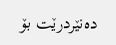دەنێردرێت بۆ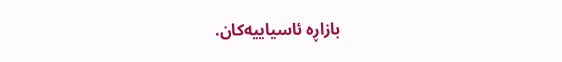بازاڕە ئاسیاییەکان.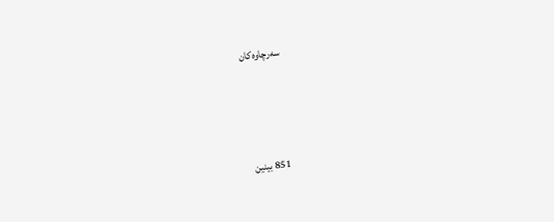سەرچاوەکان



851 بینین